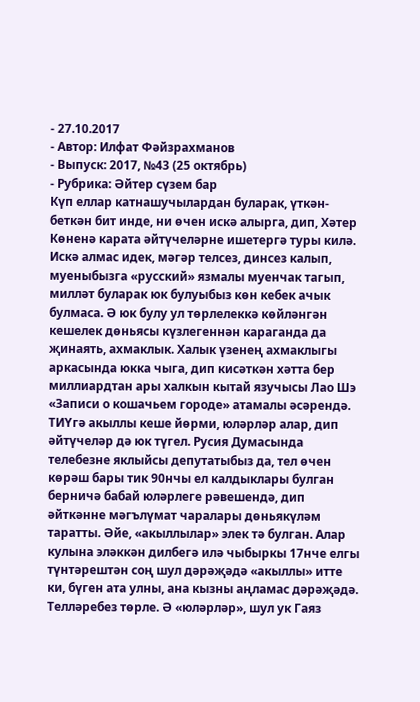- 27.10.2017
- Автор: Илфат Фәйзрахманов
- Выпуск: 2017, №43 (25 октябрь)
- Рубрика: Әйтер сүзем бар
Күп еллар катнашучылардан буларак, үткән-беткән бит инде, ни өчен искә алырга, дип, Хәтер Көненә карата әйтүчеләрне ишетергә туры килә. Искә алмас идек, мәгәр телсез, динсез калып, муеныбызга «русский» язмалы муенчак тагып, милләт буларак юк булуыбыз көн кебек ачык булмаса. Ә юк булу ул төрлелеккә көйләнгән кешелек дөньясы күзлегеннән караганда да җинаять, ахмаклык. Халык үзенең ахмаклыгы аркасында юкка чыга, дип кисәткән хәтта бер миллиардтан ары халкын кытай язучысы Лао Шэ «Записи о кошачьем городе» атамалы әсәрендә.
ТИҮгә акыллы кеше йөрми, юләрләр алар, дип әйтүчеләр дә юк түгел. Русия Думасында телебезне яклыйсы депутатыбыз да, тел өчен көрәш бары тик 90нчы ел калдыклары булган берничә бабай юләрлеге рәвешендә, дип әйткәнне мәгълүмат чаралары дөньякүләм таратты. Әйе, «акыллылар» элек тә булган. Алар кулына эләккән дилбегә илә чыбыркы 17нче елгы түнтәрештән соң шул дәрәҗәдә «акыллы» итте ки, бүген ата улны, ана кызны аңламас дәрәҗәдә. Телләребез төрле. Ә «юләрләр», шул ук Гаяз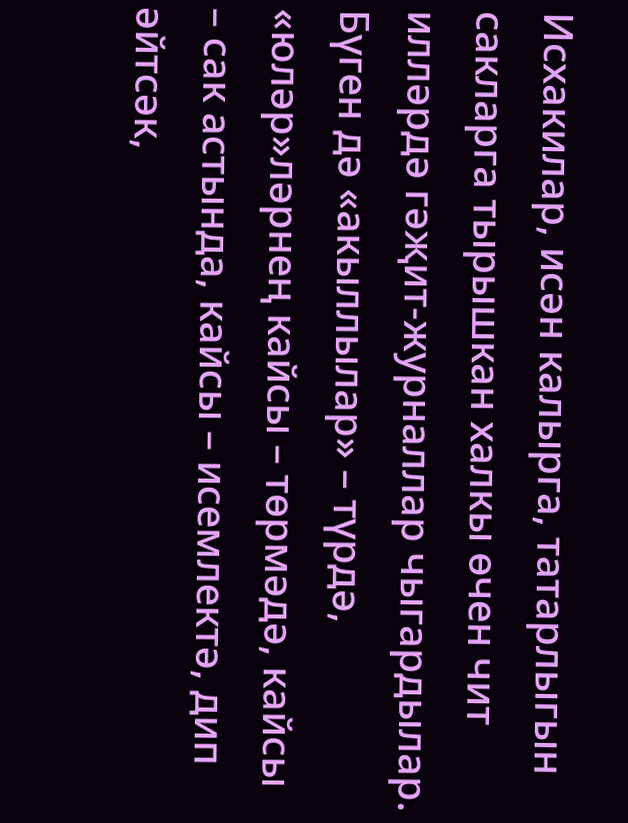Исхакилар, исән калырга, татарлыгын сакларга тырышкан халкы өчен чит илләрдә гәҗит-журналлар чыгардылар. Бүген дә «акыллылар» – түрдә, «юләр»ләрнең кайсы – төрмәдә, кайсы – сак астында, кайсы – исемлектә, дип әйтсәк,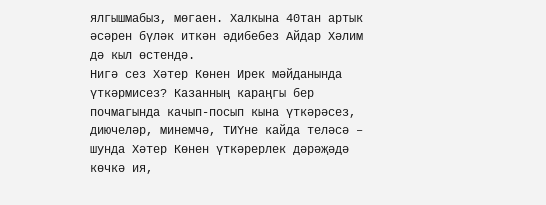ялгышмабыз, мөгаен. Халкына 40тан артык әсәрен бүләк иткән әдибебез Айдар Хәлим дә кыл өстендә.
Нигә сез Хәтер Көнен Ирек мәйданында үткәрмисез? Казанның караңгы бер почмагында качып-посып кына үткәрәсез, диючеләр, минемчә, ТИҮне кайда теләсә – шунда Хәтер Көнен үткәрерлек дәрәҗәдә көчкә ия,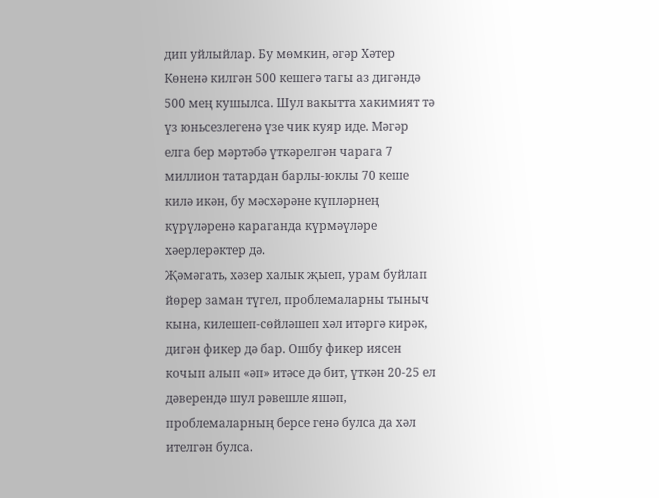дип уйлыйлар. Бу мөмкин, әгәр Хәтер Көненә килгән 500 кешегә тагы аз дигәндә 500 мең кушылса. Шул вакытта хакимият тә үз юньсезлегенә үзе чик куяр иде. Мәгәр елга бер мәртәбә үткәрелгән чарага 7 миллион татардан барлы-юклы 70 кеше килә икән, бу мәсхәрәне күпләрнең күрүләренә караганда күрмәүләре хәерлерәктер дә.
Җәмәгать, хәзер халык җыеп, урам буйлап йөрер заман түгел, проблемаларны тыныч кына, килешеп-сөйләшеп хәл итәргә кирәк, дигән фикер дә бар. Ошбу фикер иясен кочып алып «әп» итәсе дә бит, үткән 20-25 ел дәверендә шул рәвешле яшәп, проблемаларның берсе генә булса да хәл ителгән булса.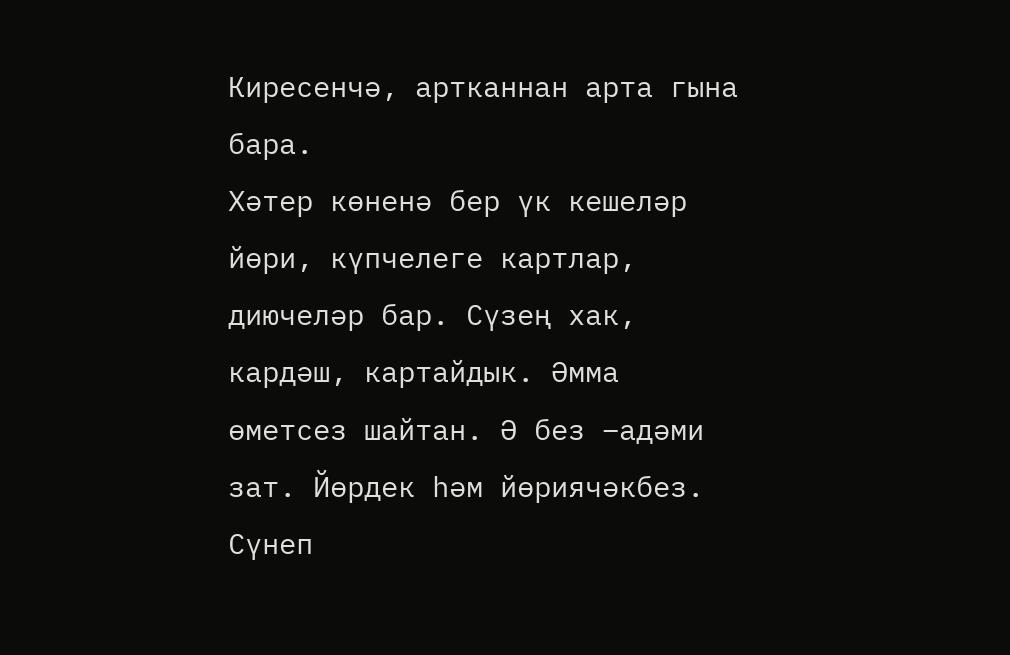Киресенчә, артканнан арта гына бара.
Хәтер көненә бер үк кешеләр йөри, күпчелеге картлар, диючеләр бар. Сүзең хак, кардәш, картайдык. Әмма өметсез шайтан. Ә без –адәми зат. Йөрдек һәм йөриячәкбез. Сүнеп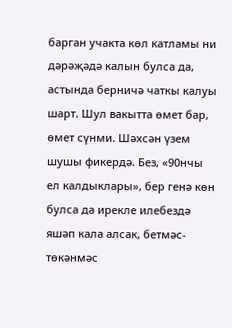барган учакта көл катламы ни дәрәҗәдә калын булса да, астында берничә чаткы калуы шарт. Шул вакытта өмет бар, өмет сүнми. Шәхсән үзем шушы фикердә. Без, «90нчы ел калдыклары», бер генә көн булса да ирекле илебездә яшәп кала алсак, бетмәс-төкәнмәс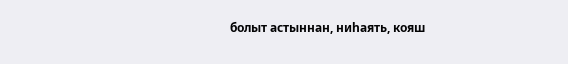болыт астыннан, ниһаять, кояш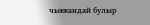чыккандай булыр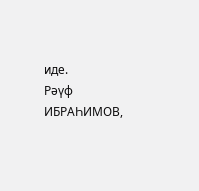иде.
Рәүф ИБРАҺИМОВ,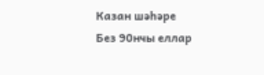Казан шәһәре
Без 90нчы еллар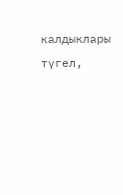калдыклары түгел,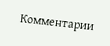Комментарии